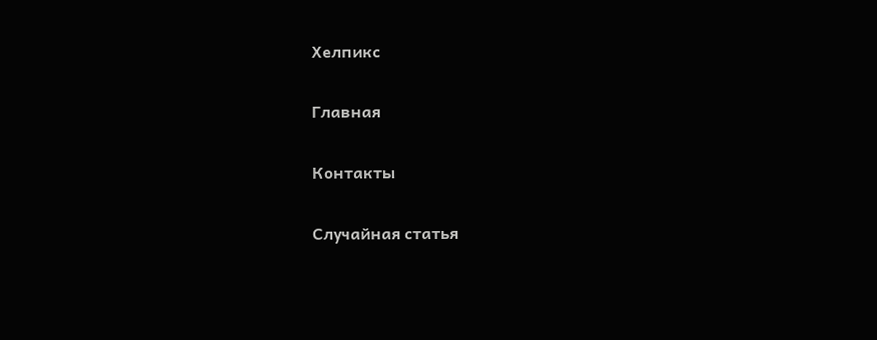Хелпикс

Главная

Контакты

Случайная статья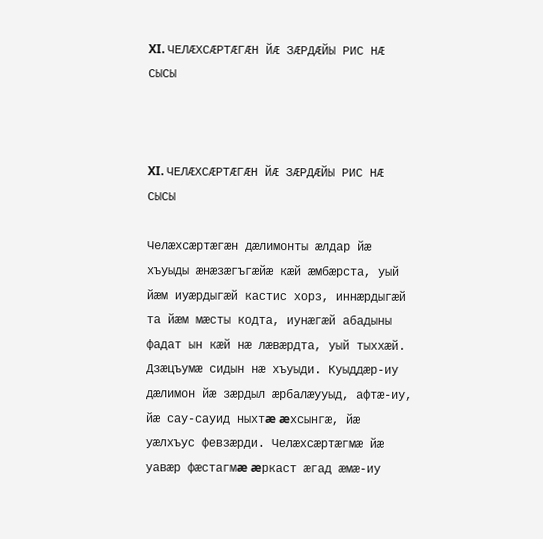XI. ЧЕЛÆХСÆРТÆГÆН ЙÆ ЗÆРДÆЙЫ РИС НÆ СЫСЫ



XI. ЧЕЛÆХСÆРТÆГÆН ЙÆ ЗÆРДÆЙЫ РИС НÆ СЫСЫ

Челæхсæртæгæн дæлимонты æлдар йæ хъуыды æнæзæгъгæйæ кæй æмбæрста, уый йæм иуæрдыгæй кастис хорз, иннæрдыгæй та йæм мæсты кодта, иунæгæй абадыны фадат ын кæй нæ лæвæрдта, уый тыххæй. Дзæцъумæ сидын нæ хъуыди. Куыддæр-иу дæлимон йæ зæрдыл æрбалæууыд, афтæ-иу, йæ сау-сауид ныхтæ æхсынгæ, йæ уæлхъус февзæрди. Челæхсæртæгмæ йæ уавæр фæстагмæ æркаст æгад æмæ-иу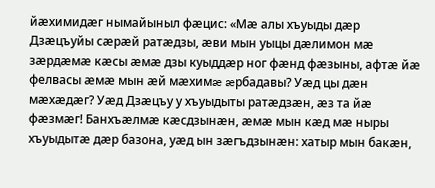йæхимидæг нымайыныл фæцис: «Мæ алы хъуыды дæр Дзæцъуйы сæрæй ратæдзы, æви мын уыцы дæлимон мæ зæрдæмæ кæсы æмæ дзы куыддæр ног фæнд фæзыны, афтæ йæ фелвасы æмæ мын æй мæхимæ æрбадавы? Уæд цы дæн мæхæдæг? Уæд Дзæцъу у хъуыдыты ратæдзæн, æз та йæ фæзмæг! Банхъæлмæ кæсдзынæн, æмæ мын кæд мæ ныры хъуыдытæ дæр базона, уæд ын зæгъдзынæн: хатыр мын бакæн,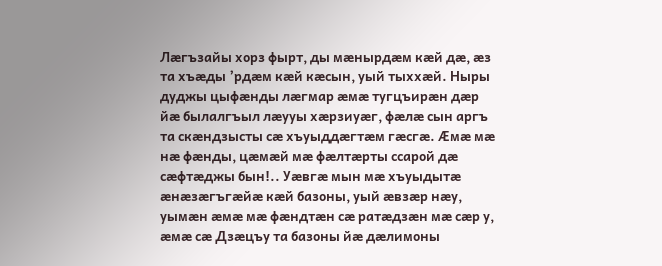Лæгъзайы хорз фырт, ды мæнырдæм кæй дæ, æз та хъæды ’рдæм кæй кæсын, уый тыххæй. Ныры дуджы цыфæнды лæгмар æмæ тугцъирæн дæр йæ былалгъыл лæууы хæрзиуæг, фæлæ сын аргъ та скæндзысты сæ хъуыддæгтæм гæсгæ. Æмæ мæ нæ фæнды, цæмæй мæ фæлтæрты ссарой дæ сæфтæджы бын!.. Уæвгæ мын мæ хъуыдытæ æнæзæгъгæйæ кæй базоны, уый æвзæр нæу, уымæн æмæ мæ фæндтæн сæ ратæдзæн мæ сæр у, æмæ сæ Дзæцъу та базоны йæ дæлимоны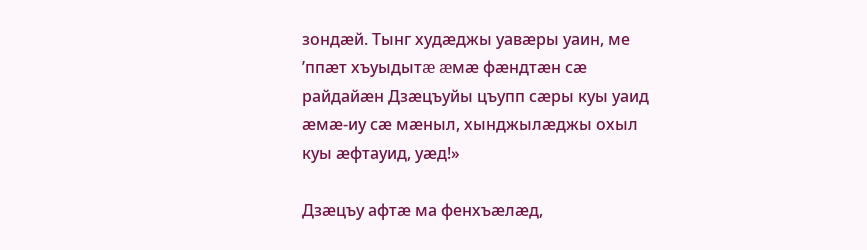зондæй. Тынг худæджы уавæры уаин, ме ’ппæт хъуыдытæ æмæ фæндтæн сæ райдайæн Дзæцъуйы цъупп сæры куы уаид æмæ-иу сæ мæныл, хынджылæджы охыл куы æфтауид, уæд!»

Дзæцъу афтæ ма фенхъæлæд,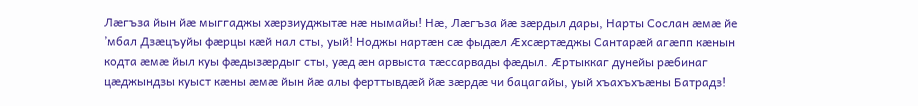Лæгъза йын йæ мыггаджы хæрзиуджытæ нæ нымайы! Нæ, Лæгъза йæ зæрдыл дары, Нарты Сослан æмæ йе ’мбал Дзæцъуйы фæрцы кæй нал сты, уый! Ноджы нартæн сæ фыдæл Æхсæртæджы Сантарæй агæпп кæнын кодта æмæ йыл куы фæдызæрдыг сты, уæд æн арвыста тæссарвады фæдыл. Æртыккаг дунейы рæбинаг цæджындзы куыст кæны æмæ йын йæ алы ферттывдæй йæ зæрдæ чи бацагайы, уый хъахъхъæны Батрадз!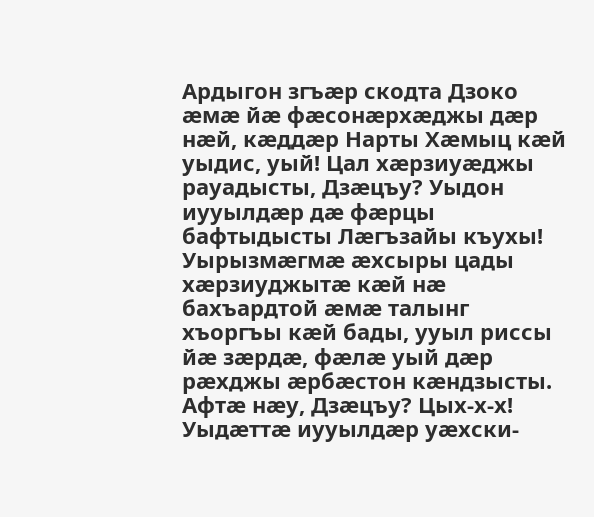Ардыгон згъæр скодта Дзоко æмæ йæ фæсонæрхæджы дæр нæй, кæддæр Нарты Хæмыц кæй уыдис, уый! Цал хæрзиуæджы рауадысты, Дзæцъу? Уыдон иууылдæр дæ фæрцы бафтыдысты Лæгъзайы къухы! Уырызмæгмæ æхсыры цады хæрзиуджытæ кæй нæ бахъардтой æмæ талынг хъоргъы кæй бады, ууыл риссы йæ зæрдæ, фæлæ уый дæр рæхджы æрбæстон кæндзысты. Афтæ нæу, Дзæцъу? Цых-х-х! Уыдæттæ иууылдæр уæхски-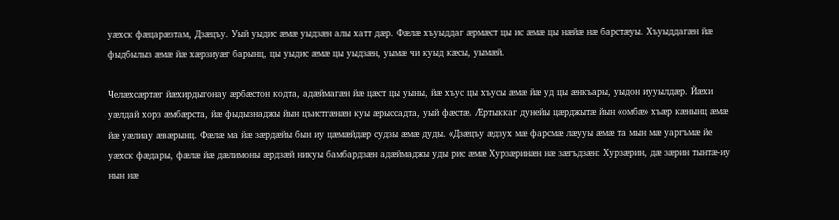уæхск фæцарæзтам, Дзæцъу. Уый уыдис æмæ уыдзæн алы хатт дæр. Фæлæ хъуыддаг æрмæст цы ис æмæ цы нæйæ нæ барстæуы. Хъуыддагæн йæ фыдбылыз æмæ йæ хæрзиуæг барынц, цы уыдис æмæ цы уыдзæн, уымæ чи куыд кæсы, уымæй.

Челæхсæртæг йæхирдыгонау æрбæстон кодта, адæймагæн йæ цæст цы уыны, йæ хъус цы хъусы æмæ йæ уд цы æнкъары, уыдон иууылдæр. Йæхи уæлдай хорз æмбæрста, йæ фыдызнаджы йын цъистгæнæн куы æрыссадта, уый фæстæ. Æртыккаг дунейы цæрджытæ йын «омбæ» хъæр кæнынц æмæ йæ уæлиау æвæрынц. Фæлæ ма йæ зæрдæйы бын иу цæмæйдæр судзы æмæ дуды. «Дзæцъу æдзух мæ фарсмæ лæууы æмæ та мын мæ уаргъмæ йе уæхск фæдары, фæлæ йæ дæлимоны æрдзæй никуы бамбардзæн адæймаджы уды рис æмæ Хурзæринæн нæ зæгъдзæн: Хурзæрин, дæ зæрин тынтæ-иу нын нæ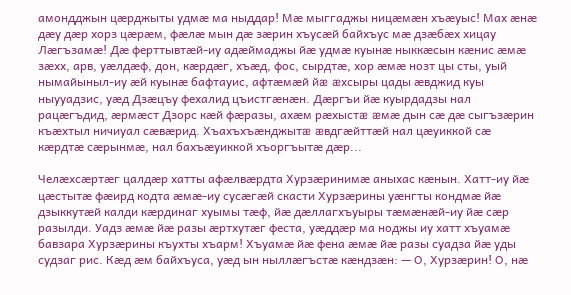амондджын цæрджыты удмæ ма ныддар! Мæ мыггаджы ницæмæн хъæуыс! Мах æнæ дæу дæр хорз цæрæм, фæлæ мын дæ зæрин хъусæй байхъус мæ дзæбæх хицау Лæгъзамæ! Дæ ферттывтæй-иу адæймаджы йæ удмæ куынæ ныккæсын кæнис æмæ зæхх, арв, уæлдæф, дон, кæрдæг, хъæд, фос, сырдтæ, хор æмæ нозт цы сты, уый нымайыныл-иу æй куынæ бафтауис, афтæмæй йæ æхсыры цады æвджид куы ныууадзис, уæд Дзæцъу фехалид цъистгæнæн. Дæргъи йæ куырдадзы нал рацæгъдид, æрмæст Дзорс кæй фæразы, ахæм рæхыстæ æмæ дын сæ дæ сыгъзæрин къæхтыл ничиуал сæвæрид. Хъахъхъæнджытæ æвдгæйттæй нал цæуиккой сæ кæрдтæ сæрынмæ, нал бахъæуиккой хъоргъытæ дæр...

Челæхсæртæг цалдæр хатты афæлвæрдта Хурзæринимæ аныхас кæнын. Хатт-иу йæ цæстытæ фæирд кодта æмæ-иу сусæгæй скасти Хурзæрины уæнгты кондмæ йæ дзыккутæй калди кæрдинаг хуымы тæф, йæ дæллагхъуыры тæмæнæй-иу йæ сæр разылди. Уадз æмæ йæ разы æртхутæг феста, уæддæр ма ноджы иу хатт хъуамæ бавзара Хурзæрины къухты хъарм! Хъуамæ йæ фена æмæ йæ разы суадза йæ уды судзаг рис. Кæд æм байхъуса, уæд ын ныллæгъстæ кæндзæн: — О, Хурзæрин! О, нæ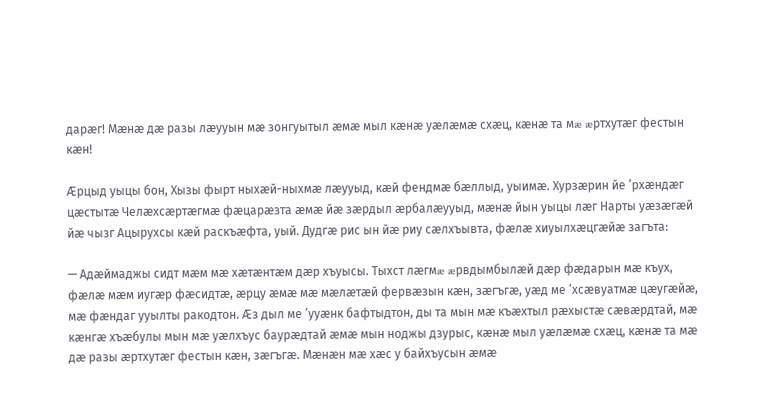дарæг! Мæнæ дæ разы лæууын мæ зонгуытыл æмæ мыл кæнæ уæлæмæ схæц, кæнæ та мæ æртхутæг фестын кæн!

Æрцыд уыцы бон, Хызы фырт ныхæй-ныхмæ лæууыд, кæй фендмæ бæллыд, уыимæ. Хурзæрин йе ’рхæндæг цæстытæ Челæхсæртæгмæ фæцарæзта æмæ йæ зæрдыл æрбалæууыд, мæнæ йын уыцы лæг Нарты уæзæгæй йæ чызг Ацырухсы кæй раскъæфта, уый. Дудгæ рис ын йæ риу сæлхъывта, фæлæ хиуылхæцгæйæ загъта:

— Адæймаджы сидт мæм мæ хæтæнтæм дæр хъуысы. Тыхст лæгмæ æрвдымбылæй дæр фæдарын мæ къух, фæлæ мæм иугæр фæсидтæ, æрцу æмæ мæ мæлæтæй фервæзын кæн, зæгъгæ, уæд ме ’хсæвуатмæ цæугæйæ, мæ фæндаг ууылты ракодтон. Æз дыл ме ’ууæнк бафтыдтон, ды та мын мæ къæхтыл рæхыстæ сæвæрдтай, мæ кæнгæ хъæбулы мын мæ уæлхъус баурæдтай æмæ мын ноджы дзурыс, кæнæ мыл уæлæмæ схæц, кæнæ та мæ дæ разы æртхутæг фестын кæн, зæгъгæ. Мæнæн мæ хæс у байхъусын æмæ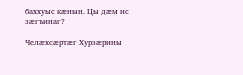баххуыс кæнын. Цы дæм ис зæгъинаг?

Челæхсæртæг Хурзæрины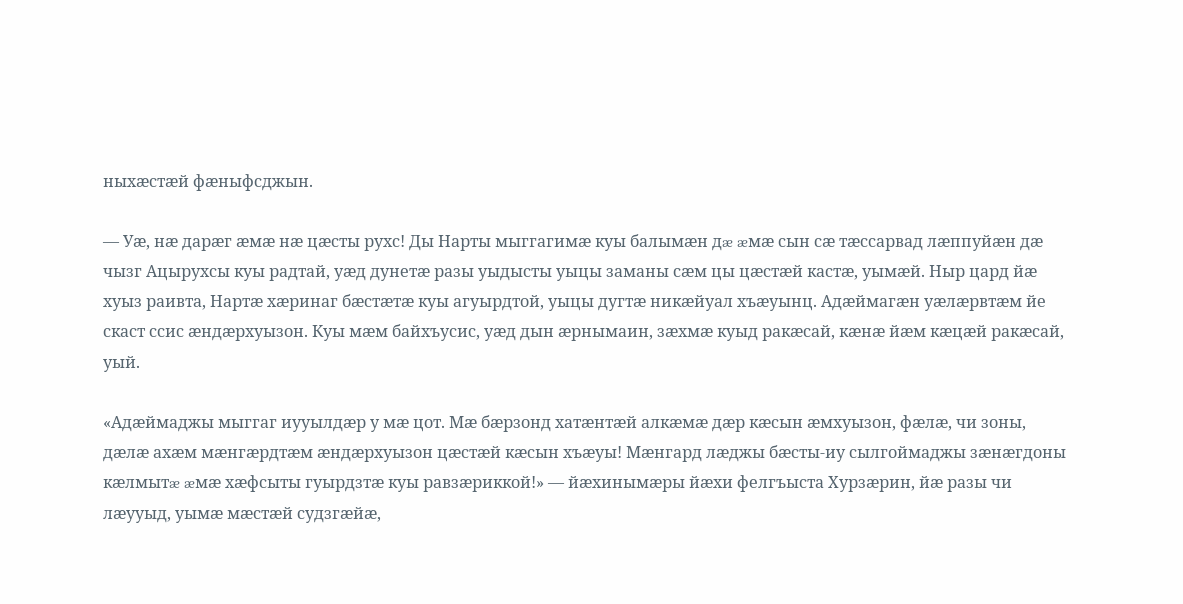ныхæстæй фæныфсджын.

— Уæ, нæ дарæг æмæ нæ цæсты рухс! Ды Нарты мыггагимæ куы балымæн дæ æмæ сын сæ тæссарвад лæппуйæн дæ чызг Ацырухсы куы радтай, уæд дунетæ разы уыдысты уыцы заманы сæм цы цæстæй кастæ, уымæй. Ныр цард йæ хуыз раивта, Нартæ хæринаг бæстæтæ куы агуырдтой, уыцы дугтæ никæйуал хъæуынц. Адæймагæн уæлæрвтæм йе скаст ссис æндæрхуызон. Куы мæм байхъусис, уæд дын æрнымаин, зæхмæ куыд ракæсай, кæнæ йæм кæцæй ракæсай, уый.

«Адæймаджы мыггаг иууылдæр у мæ цот. Мæ бæрзонд хатæнтæй алкæмæ дæр кæсын æмхуызон, фæлæ, чи зоны, дæлæ ахæм мæнгæрдтæм æндæрхуызон цæстæй кæсын хъæуы! Мæнгард лæджы бæсты-иу сылгоймаджы зæнæгдоны кæлмытæ æмæ хæфсыты гуырдзтæ куы равзæриккой!» — йæхинымæры йæхи фелгъыста Хурзæрин, йæ разы чи лæууыд, уымæ мæстæй судзгæйæ,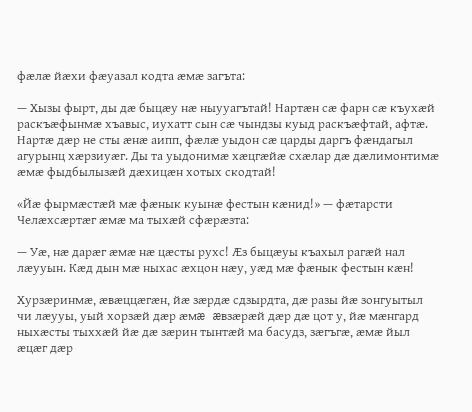фæлæ йæхи фæуазал кодта æмæ загъта:

— Хызы фырт, ды дæ быцæу нæ ныууагътай! Нартæн сæ фарн сæ къухæй раскъæфынмæ хъавыс, иухатт сын сæ чындзы куыд раскъæфтай, афтæ. Нартæ дæр не сты æнæ аипп, фæлæ уыдон сæ царды даргъ фæндагыл агурынц хæрзиуæг. Ды та уыдонимæ хæцгæйæ схæлар дæ дæлимонтимæ æмæ фыдбылызæй дæхицæн хотых скодтай!

«Йæ фырмæстæй мæ фæнык куынæ фестын кæнид!» — фæтарсти Челæхсæртæг æмæ ма тыхæй сфæрæзта:

— Уæ, нæ дарæг æмæ нæ цæсты рухс! Æз быцæуы къахыл рагæй нал лæууын. Кæд дын мæ ныхас æхцон нæу, уæд мæ фæнык фестын кæн!

Хурзæринмæ, æвæццæгæн, йæ зæрдæ сдзырдта, дæ разы йæ зонгуытыл чи лæууы, уый хорзæй дæр æмæ æвзæрæй дæр дæ цот у, йæ мæнгард ныхæсты тыххæй йæ дæ зæрин тынтæй ма басудз, зæгъгæ, æмæ йыл æцæг дæр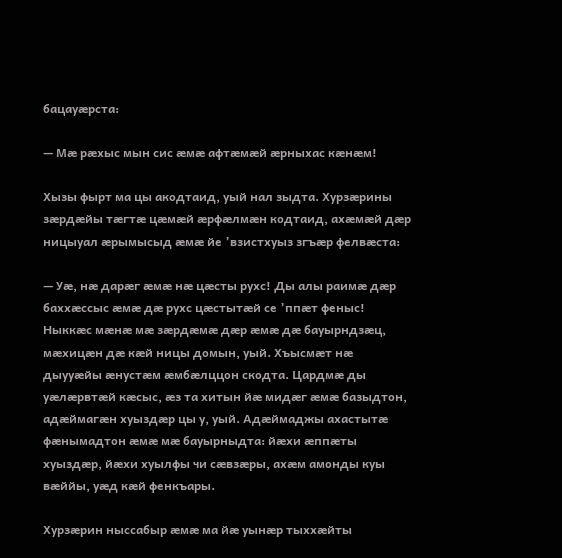бацауæрста:

— Мæ рæхыс мын сис æмæ афтæмæй æрныхас кæнæм!

Хызы фырт ма цы акодтаид, уый нал зыдта. Хурзæрины зæрдæйы тæгтæ цæмæй æрфæлмæн кодтаид, ахæмæй дæр ницыуал æрымысыд æмæ йе ’взистхуыз згъæр фелвæста:

— Уæ, нæ дарæг æмæ нæ цæсты рухс! Ды алы раимæ дæр баххæссыс æмæ дæ рухс цæстытæй се ’ппæт феныс! Ныккæс мæнæ мæ зæрдæмæ дæр æмæ дæ бауырндзæц, мæхицæн дæ кæй ницы домын, уый. Хъысмæт нæ дыууæйы æнустæм æмбæлццон скодта. Цардмæ ды уæлæрвтæй кæсыс, æз та хитын йæ мидæг æмæ базыдтон, адæймагæн хуыздæр цы у, уый. Адæймаджы ахастытæ фæнымадтон æмæ мæ бауырныдта: йæхи æппæты хуыздæр, йæхи хуылфы чи сæвзæры, ахæм амонды куы вæййы, уæд кæй фенкъары.

Хурзæрин ныссабыр æмæ ма йæ уынæр тыххæйты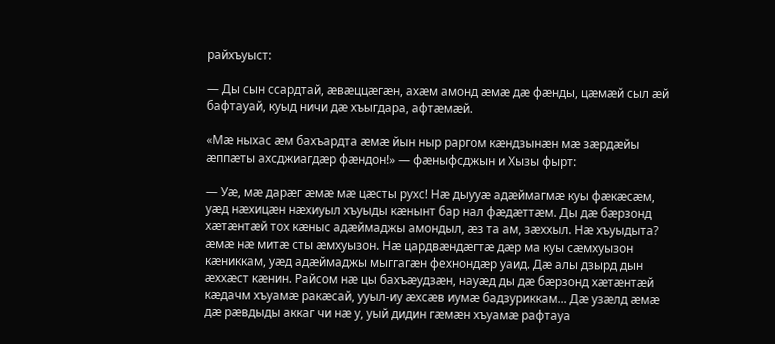райхъуыст:

— Ды сын ссардтай, æвæццæгæн, ахæм амонд æмæ дæ фæнды, цæмæй сыл æй бафтауай, куыд ничи дæ хъыгдара, афтæмæй.

«Мæ ныхас æм бахъардта æмæ йын ныр раргом кæндзынæн мæ зæрдæйы æппæты ахсджиагдæр фæндон!» — фæныфсджын и Хызы фырт:

— Уæ, мæ дарæг æмæ мæ цæсты рухс! Нæ дыууæ адæймагмæ куы фæкæсæм, уæд нæхицæн нæхиуыл хъуыды кæнынт бар нал фæдæттæм. Ды дæ бæрзонд хæтæнтæй тох кæныс адæймаджы амондыл, æз та ам, зæххыл. Нæ хъуыдыта? æмæ нæ митæ сты æмхуызон. Нæ цардвæндæгтæ дæр ма куы сæмхуызон кæниккам, уæд адæймаджы мыггагæн фехнондæр уаид. Дæ алы дзырд дын æххæст кæнин. Райсом нæ цы бахъæудзæн, науæд ды дæ бæрзонд хæтæнтæй кæдачм хъуамæ ракæсай, ууыл-иу æхсæв иумæ бадзуриккам... Дæ узæлд æмæ дæ рæвдыды аккаг чи нæ у, уый дидин гæмæн хъуамæ рафтауа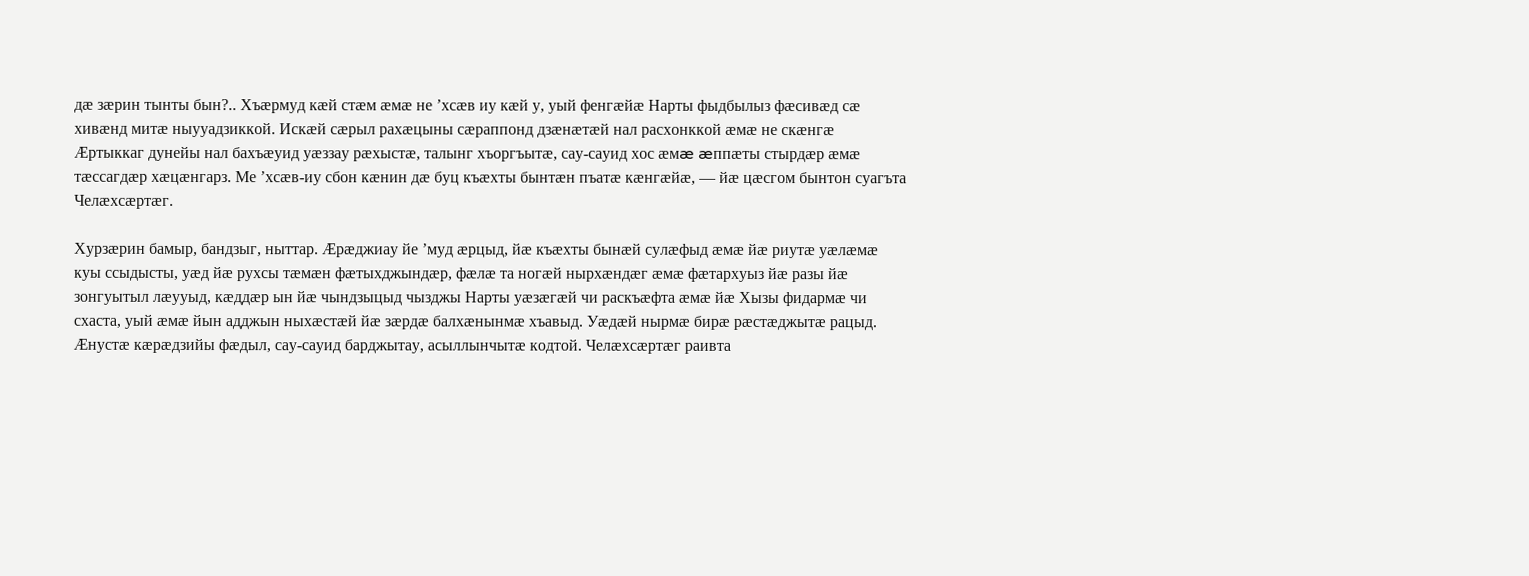дæ зæрин тынты бын?.. Хъæрмуд кæй стæм æмæ не ’хсæв иу кæй у, уый фенгæйæ Нарты фыдбылыз фæсивæд сæ хивæнд митæ ныууадзиккой. Искæй сæрыл рахæцыны сæраппонд дзæнæтæй нал расхонккой æмæ не скæнгæ Æртыккаг дунейы нал бахъæуид уæззау рæхыстæ, талынг хъоргъытæ, сау-сауид хос æмæ æппæты стырдæр æмæ тæссагдæр хæцæнгарз. Ме ’хсæв-иу сбон кæнин дæ буц къæхты бынтæн пъатæ кæнгæйæ, — йæ цæсгом бынтон суагъта Челæхсæртæг.

Хурзæрин бамыр, бандзыг, ныттар. Æрæджиау йе ’муд æрцыд, йæ къæхты бынæй сулæфыд æмæ йæ риутæ уæлæмæ куы ссыдысты, уæд йæ рухсы тæмæн фæтыхджындæр, фæлæ та ногæй нырхæндæг æмæ фæтархуыз йæ разы йæ зонгуытыл лæууыд, кæддæр ын йæ чындзыцыд чызджы Нарты уæзæгæй чи раскъæфта æмæ йæ Хызы фидармæ чи схаста, уый æмæ йын адджын ныхæстæй йæ зæрдæ балхæнынмæ хъавыд. Уæдæй нырмæ бирæ рæстæджытæ рацыд. Æнустæ кæрæдзийы фæдыл, сау-сауид барджытау, асыллынчытæ кодтой. Челæхсæртæг раивта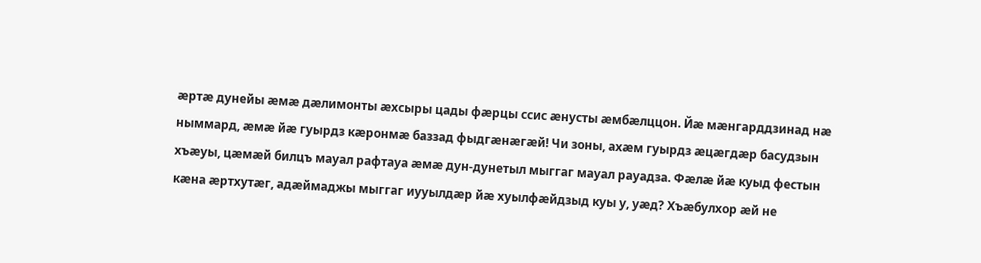æртæ дунейы æмæ дæлимонты æхсыры цады фæрцы ссис æнусты æмбæлццон. Йæ мæнгарддзинад нæ ныммард, æмæ йæ гуырдз кæронмæ баззад фыдгæнæгæй! Чи зоны, ахæм гуырдз æцæгдæр басудзын хъæуы, цæмæй билцъ мауал рафтауа æмæ дун-дунетыл мыггаг мауал рауадза. Фæлæ йæ куыд фестын кæна æртхутæг, адæймаджы мыггаг иууылдæр йæ хуылфæйдзыд куы у, уæд? Хъæбулхор æй не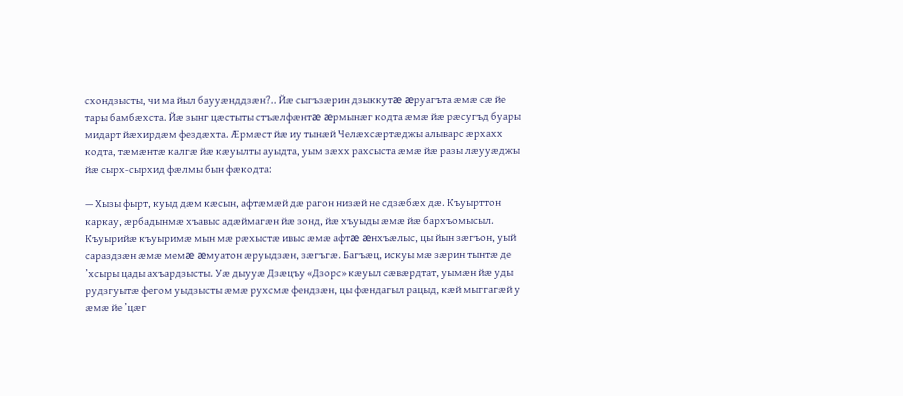схондзысты, чи ма йыл баууæнддзæн?.. Йæ сыгъзæрин дзыккутæ æруагъта æмæ сæ йе тары бамбæхста. Йæ зынг цæстыты стъæлфæнтæ æрмынæг кодта æмæ йæ рæсугъд буары мидарт йæхирдæм фездæхта. Æрмæст йæ иу тынæй Челæхсæртæджы алыварс æрхахх кодта, тæмæнтæ калгæ йæ кæуылты ауыдта, уым зæхх рахсыста æмæ йæ разы лæууæджы йæ сырх-сырхид фæлмы бын фæкодта:

— Хызы фырт, куыд дæм кæсын, афтæмæй дæ рагон низæй не сдзæбæх дæ. Къуырттон каркау, æрбадынмæ хъавыс адæймагæн йæ зонд, йæ хъуыды æмæ йæ бархъомысыл. Къуырийæ къуыримæ мын мæ рæхыстæ ивыс æмæ афтæ æнхъæлыс, цы йын зæгъон, уый сараздзæн æмæ мемæ æмуатон æруыдзæн, зæгъгæ. Багъæц, искуы мæ зæрин тынтæ де ’хсыры цады ахъардзысты. Уæ дыууæ Дзæцъу «Дзорс» кæуыл сæвæрдтат, уымæн йæ уды рудзгуытæ фегом уыдзысты æмæ рухсмæ фендзæн, цы фæндагыл рацыд, кæй мыггагæй у æмæ йе ’цæг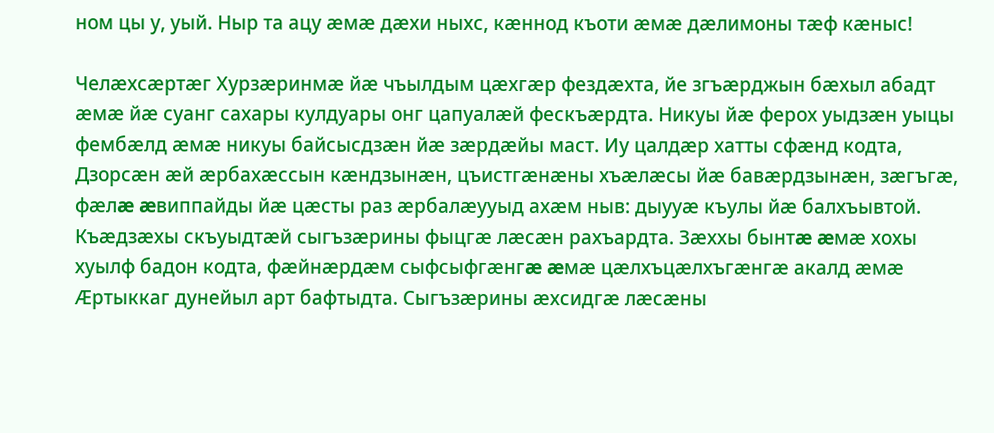ном цы у, уый. Ныр та ацу æмæ дæхи ныхс, кæннод къоти æмæ дæлимоны тæф кæныс!

Челæхсæртæг Хурзæринмæ йæ чъылдым цæхгæр фездæхта, йе згъæрджын бæхыл абадт æмæ йæ суанг сахары кулдуары онг цапуалæй фескъæрдта. Никуы йæ ферох уыдзæн уыцы фембæлд æмæ никуы байсысдзæн йæ зæрдæйы маст. Иу цалдæр хатты сфæнд кодта, Дзорсæн æй æрбахæссын кæндзынæн, цъистгæнæны хъæлæсы йæ бавæрдзынæн, зæгъгæ, фæлæ æвиппайды йæ цæсты раз æрбалæууыд ахæм ныв: дыууæ къулы йæ балхъывтой. Къæдзæхы скъуыдтæй сыгъзæрины фыцгæ лæсæн рахъардта. Зæххы бынтæ æмæ хохы хуылф бадон кодта, фæйнæрдæм сыфсыфгæнгæ æмæ цæлхъцæлхъгæнгæ акалд æмæ Æртыккаг дунейыл арт бафтыдта. Сыгъзæрины æхсидгæ лæсæны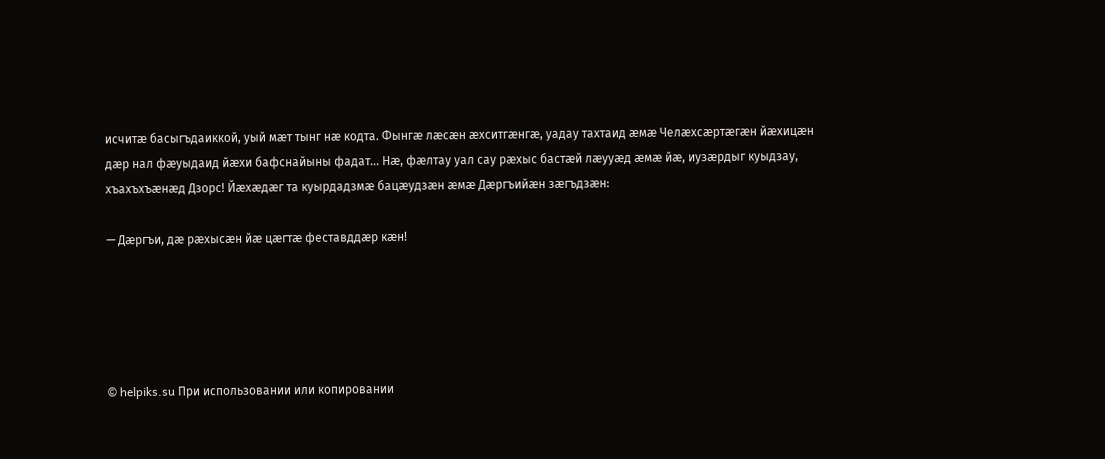исчитæ басыгъдаиккой, уый мæт тынг нæ кодта. Фынгæ лæсæн æхситгæнгæ, уадау тахтаид æмæ Челæхсæртæгæн йæхицæн дæр нал фæуыдаид йæхи бафснайыны фадат... Нæ, фæлтау уал сау рæхыс бастæй лæууæд æмæ йæ, иузæрдыг куыдзау, хъахъхъæнæд Дзорс! Йæхæдæг та куырдадзмæ бацæудзæн æмæ Дæргъийæн зæгъдзæн:

— Дæргъи, дæ рæхысæн йæ цæгтæ феставддæр кæн!





© helpiks.su При использовании или копировании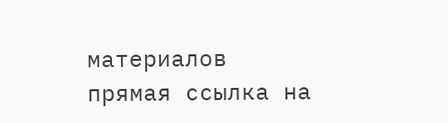материалов прямая ссылка на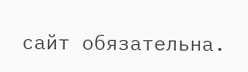сайт обязательна.